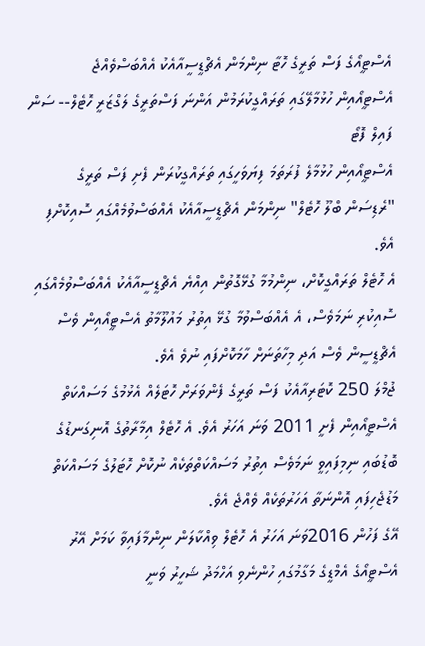އެސްޓީއޯގެ ފަސް ތަރީގެ ހޮޓާ ނިންމަން އެޗްޑީސީއާއެކު އެއްބަސްވެއްޖެ
އެސްޓީއޯއިން ހުޅުމާލޭގައި ތަރައްގީކުރަމުން އަންނަ ފަސްތަރީގެ ލަގްޒަރީ ހޮޓެލް-- ސަން ފައިލް ފޮޓޯ
އެސްޓީއޯއިން ހުޅުމާލެ ފުރަތަމަ ފިޔަވަހީގައި ތަރައްގީކުރަން ފެށި ފަސް ތަރީގެ "ރެޑިސަން ބްލޫ ހޮޓެލް" ނިންމަން އެޗްޑީސީއާއެކު އެއްބަސްވުމެއްގައި ސޮއިކޮށްފި އެވެ.
އެ ހޮޓެލް ތަރައްގީކޮށް، ނިންމުމާ ގުޅޭގޮތުން އިއްޔެ އެޗްޑީސީއާއެކު އެއްބަސްވުމެއްގައި ސޮއިކުރި ނަމަވެސް، އެ އެއްބަސްވުމާ ގުޅޭ އިތުރު މައުލޫމާތު އެސްޓީއޯއިން ވެސް އެޗްޑީސީން ވެސް އަދި މިހާތަނަށް ހާމަކޮށްފައި ނުވެ އެވެ.
ޖުމްލަ 250 ކޮޓަރިއާއެކު ފަސް ތަރީގެ ފެންވަރަށް ހޮޓަލެއް އެޅުމުގެ މަސައްކަތް އެސްޓީއޯއިން ފެށީ 2011 ވަނަ އަހަރު އެވެ. އެ ހޮޓެލް އިމާރާތުގެ އޮނިގަނޑުގެ ބޮޑުބައި ނިމިފައިވީ ނަމަވެސް އިތުރު މަސައްކަތްތަކެއް ނުކޮށް ހޮޓަލުގެ މަސައްކަތް މަޑުޖެހިފައި އޮންނަތާ އަހަރުތަކެއް ވެއްޖެ އެވެ.
އޭގެ ފަހުން 2016ވަނަ އަހަރު އެ ހޮޓެލް ވިއްކާލަން ނިންމާފައިވާ ކަމަށް އޭރު އެސްޓީއޯގެ އެމްޑީގެ މަގާމުގައި ހުންނެވި އަހްމަދު ޝަހީރު ވަނީ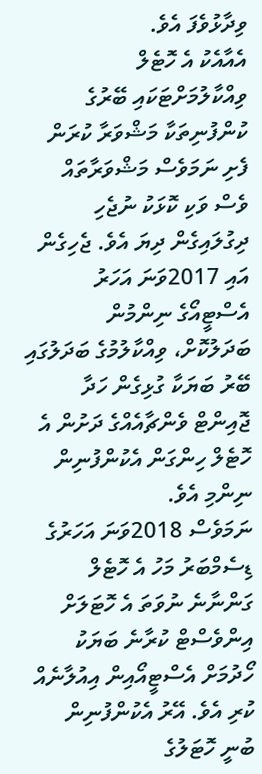ވިދާޅުވެފަ އެވެ.
އެއާއެކު އެ ހޮޓެލް ވިއްކާލުމަށްޓަކައި ބޭރުގެ ކުންފުނިތަކާ މަޝްވަރާ ކުރަން ފެށި ނަމަވެސް މަޝްވަރާތައް ވެސް ވަކި ކޮޅަކު ނުޖެހި ދިގުލައިގެން ދިޔަ އެވެ. ޖެހިގެން އައި 2017ވަނަ އަހަރު އެސްޓީއޯގެ ނިންމުން ބަދަލުކޮށް، ވިއްކާލުމުގެ ބަދަލުގައި ބޭރު ބަޔަކާ ގުޅިގެން ހަދާ ޖޮއިންޓް ވެންޗާއެއްގެ ދަށުން އެ ހޮޓެލް ހިންގަން އެކުންފުނިން ނިންމި އެވެ.
ނަމަވެސް 2018ވަނަ އަހަރުގެ ޑިސެމްބަރު މަހު އެ ހޮޓެލް ގަންނާނެ ނުވަތަ އެ ހޮޓަލަށް އިންވެސްޓް ކުރާނެ ބަޔަކު ހޯދުމަށް އެސްޓީއޯއިން އިއުލާނެއް ކުރި އެވެ. އޭރު އެކުންފުނިން ބުނީ ހޮޓަލުގެ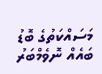މަސައްކަތުގެ ބޮޑު ބައެއް ނޮވެމްބަރު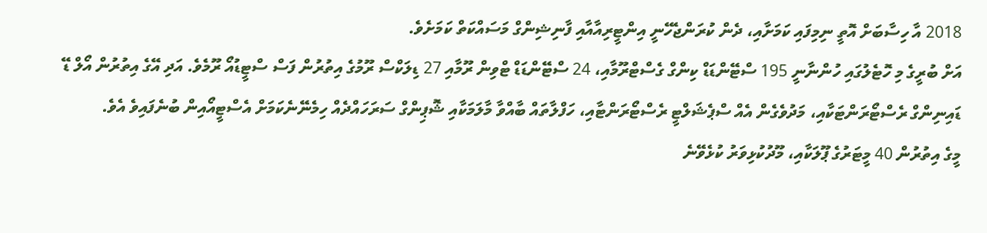2018 އާ ހިސާބަށް އޮތީ ނިމިފައި ކަމަށާއި، ދެން ކުރަންޖެހޭނީ އިންޓީރިއާއާއި ފާނިޝިންގް މަސައްކަތް ކަމަށެވެ.
އަށް ބުރީގެ މި ހޮޓެލުގައި ހުންނާނީ 195 ސްޓޭންޑަޑް ކިންގް ގެސްޓްރޫމާއި، 24 ސްޓޭންޑަޑް ޓްވިން ރޫމާއި 27 ޑިލަކްސް ރޫމުގެ އިތުރުން ފަސް ސްޓީޑުއޯ ރޫމެވެ. އަދި އޭގެ އިތުރުން އޯލް ޑޭ ޑައިނިންގް ރެސްޓޯރަންޓަކާއި، މަދުވެގެން އެއް ސްޕެޝަލްޓީ ރެސްޓޯރަންޓާއި، ހަފްލާތައް ބާއްވާ މާލަމަކާއި ޝޮޕިންގް ސަރަހައްދެއް ހިމެނޭނެކަމަށް އެސްޓީއޯއިން ބުނެފައިވެ އެވެ.
މީގެ އިތުރުން 40 މީޓަރުގެ ޕޫލަކާއި، މޫދުކުޅިވަރު ކުޅެވޭނެ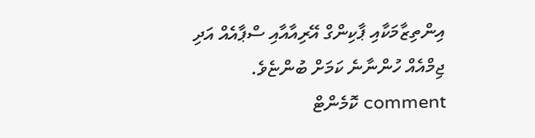އިންތިޒާމަކާއި ޕާކިންގް އޭރިއާއާއި ސްޕާއެއް އަދި ޖިމްއެއް ހުންނާނެ ކަމަށް ބުންޏެވެ.
comment ކޮމެންޓް